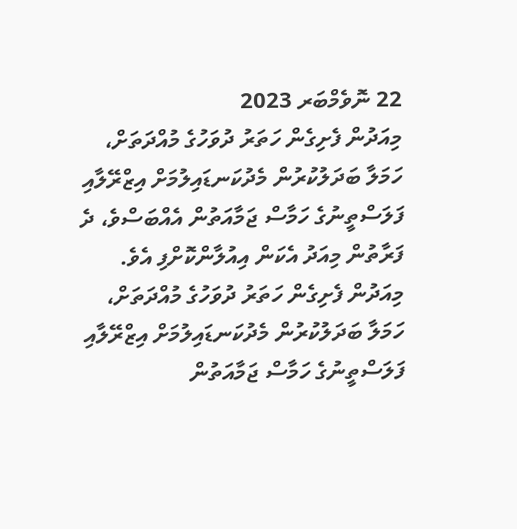22 ނޮވެމްބަރ 2023
މިއަދުން ފެށިގެން ހަތަރު ދުވަހުގެ މުއްދަތަށް، ހަމަލާ ބަދަލުކުރުން މެދުކަނޑައިލުމަށް އިޒްރޭލާއި ފަލަސްތީނުގެ ހަމާސް ޖަމާއަތުން އެއްބަސްވެ، ދެ ފަރާތުން މިއަދު އެކަން އިއުލާންކޮށްފި އެވެ.
މިއަދުން ފެށިގެން ހަތަރު ދުވަހުގެ މުއްދަތަށް، ހަމަލާ ބަދަލުކުރުން މެދުކަނޑައިލުމަށް އިޒްރޭލާއި ފަލަސްތީނުގެ ހަމާސް ޖަމާއަތުން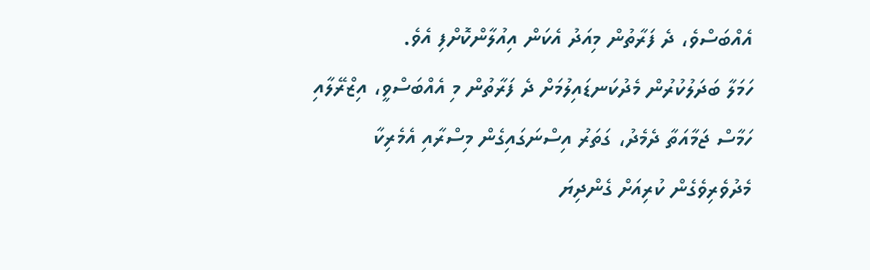އެއްބަސްވެ، ދެ ފަރާތުން މިއަދު އެކަން އިއުލާންކޮށްފި އެވެ.
ހަމަލާ ބަދަލުކުރުން މެދުކަނޑައިލުމަށް ދެ ފަރާތުން މި އެއްބަސްވީ، އިޒްރޭލާއި ހަމާސް ޖަމާއަތާ ދެމެދު، ގަތަރު އިސްނަގައިގެން މިސްރާއި އެމެރިކާ މެދުވެރިވެގެން ކުރިއަށް ގެންދިޔަ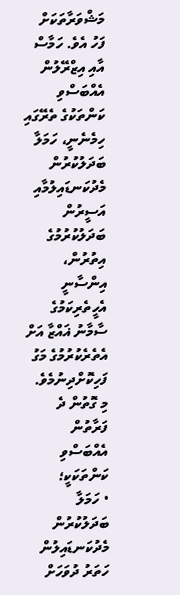މަޝްވަރާތަކަށް ފަހު އެވެ. ހަމާސް އާއި އިޒްރޭލުން އެއްބަސްވި ކަންތަކުގެ ތެރޭގައި ހިމެނެނީ، ހަމަލާ ބަދަލުކުރުން މެދުކަނޑައިލުމާއި އަސީރުން ބަދަލުކުރުމުގެ އިތުރުން، އިންސާނީ އެހީތެރިކަމުގެ ސާމާނު ޣައްޒާ އަށް އެތެރެކުރުމުގެ މަގު ފަހިކޮށްދިނުމެވެ.
މި ގޮތުން ދެ ފަރާތުން އެއްބަސްވި ކަންތަކަކީ؛
• ހަމަލާ ބަދަލުކުރުން މެދުކަނޑައިލުން ހަތަރު ދުވަހަށް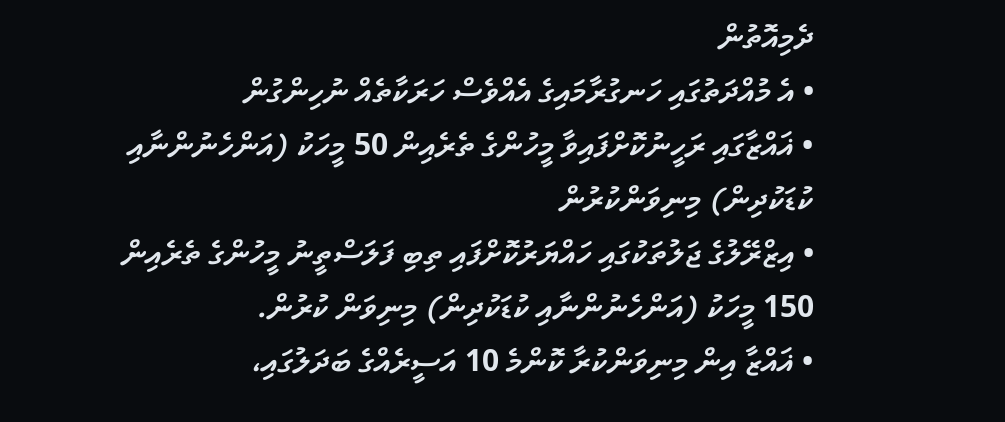ދެމިއޮތުން
• އެ މުއްދަތުގައި ހަނގުރާމައިގެ އެއްވެސް ހަރަކާތެއް ނުހިންގުން
• ޣައްޒާގައި ރަހީނުކޮށްފައިވާ މީހުންގެ ތެރެއިން 50 މީހަކު (އަންހެނުންނާއި ކުޑަކުދިން) މިނިވަންކުރުން
• އިޒްރޭލުގެ ޖަލުތަކުގައި ހައްޔަރުކޮށްފައި ތިބި ފަލަސްތީނު މީހުންގެ ތެރެއިން 150 މީހަކު (އަންހެނުންނާއި ކުޑަކުދިން) މިނިވަން ކުރުން.
• ޣައްޒާ އިން މިނިވަންކުރާ ކޮންމެ 10 އަސީރެއްގެ ބަދަލުގައި،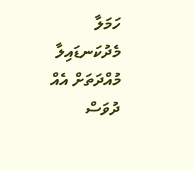ހަމަލާ މެދުކަނޑައިލާ މުއްދަތަށް އެއް ދުވަސް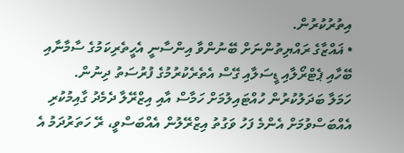އިތުރުކުރުން.
• ޣައްޒާގެ ރައްޔިތުންނަށް ބޭނުންވާ އިންސާނީ އެހީތެރިކަމުގެ ސާމާނާއި ބޭހާއި ޕެޓްރޯލާއި ޑީސަލާއި ގޭސް އެތެރެކުރުމުގެ ފުރުސަތު ދިނުން.
ހަމަލާ ބަދަލުކުރުން ހުއްޓައިލުމަށް ހަމާސް އާއި އިޒްރޭލާ ދެމެދު ގާއިމުކުރި އެއްބަސްވުމަށް އެންމެ ފަހު ވަގުތު އިޒްރޭލުން އެއްބަސްވީ، ރޭ ހަތަރުދަމު އެ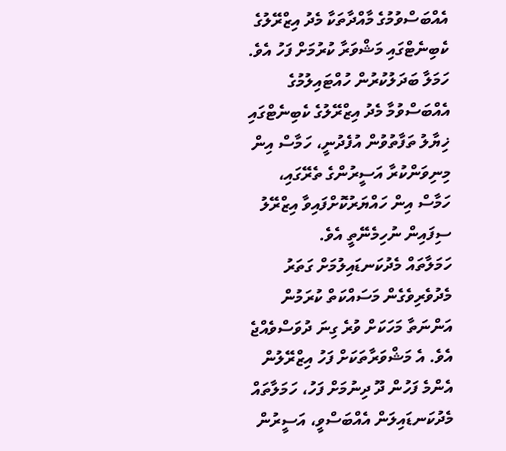އެއްބަސްވުމުގެ މާއްދާތަކާ މެދު އިޒްރޭލުގެ ކެބިނެޓްގައި މަޝްވަރާ ކުރުމަށް ފަހު އެވެ. ހަމަލާ ބަދަލުކުރުން ހުއްޓައިލުމުގެ އެއްބަސްވުމާ މެދު އިޒްރޭލުގެ ކެބިނެޓްގައި ޚިޔާލު ތަފާތުވުން އުފެދުނީ، ހަމާސް އިން މިނިވަންކުރާ އަސީރުންގެ ތެރޭގައި، ހަމާސް އިން ހައްޔަރުކޮށްފައިވާ އިޒްރޭލު ސިފައިން ނުހިމެނޭތީ އެވެ.
ހަމަލާތައް މެދުކަނޑައިލުމަށް ގަތަރު މެދުވެރިވެގެން މަސައްކަތް ކުރަމުން އަންނަތާ މަހަކަށް ވުރެ ގިނަ ދުވަސްވެއްޖެ އެވެ. އެ މަޝްވަރާތަކަށް ފަހު އިޒްރޭލުން އެންމެ ފަހުން ދޫ ދިނުމަށް ފަހު، ހަމަލާތައް މެދުކަނޑައިލަން އެއްބަސްވީ، އަސީރުން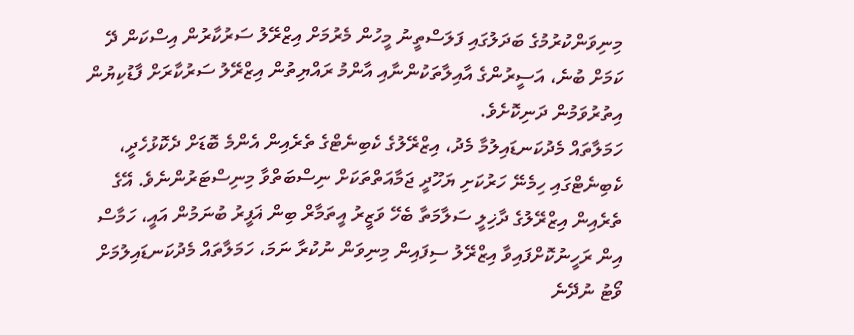މިނިވަންކުރުމުގެ ބަދަލުގައި ފަލަސްތީނު މީހުން މެރުމަށް އިޒްރޭލު ސަރުކާރުން އިސްކަން ދޭ ކަމަށް ބުނެ، އަސީރުންގެ އާއިލާތަކުންނާއި އާންމު ރައްޔިތުން އިޒްރޭލު ސަރުކާރަށް ފާޑުކިޔުން އިތުރުވަމުން ދަނިކޮށެވެ.
ހަމަލާތައް މެދުކަނޑައިލުމާ މެދު، އިޒްރޭލުގެ ކެބިނެޓްގެ ތެރެއިން އެންމެ ބޮޑަށް ދެކޮޅުހެދީ، ކެބިނެޓްގައި ހިމެނޭ ހަރުކަށި ޔަހޫދީ ޖަމާއަތްތަކަށް ނިސްބަތްވާ މިނިސްޓަރުންނެވެ. އޭގެ ތެރެއިން އިޒްރޭލުގެ ދާޚިލީ ސަލާމަތާ ބެހޭ ވަޒީރު އީތަމާރް ބިން ޣަފީރު ބުނަމުން އައީ، ހަމާސް އިން ރަހީނުކޮށްފައިވާ އިޒްރޭލު ސިފައިން މިނިވަން ނުކުރާ ނަމަ، ހަމަލާތައް މެދުކަނޑައިލުމަށް ވޯޓު ނުދޭނެ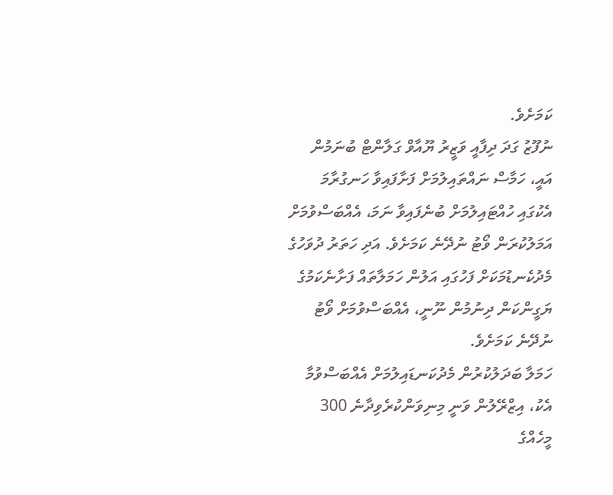ކަމަށެވެ.
ނުފޫޒު ގަދަ ދިފާއީ ވަޒީރު ޔޫއާވް ގަލާންޓް ބުނަމުން އައީ، ހަމާސް ނައްތައިލުމަށް ފަށާފައިވާ ހަނގުރާމަ އެކުގައި ހުއްޓައިލުމަށް ބުނެފައިވާ ނަމަ، އެއްބަސްވުމަށް އަމަލުކުރަން ވޯޓު ނުދޭނެ ކަމަށެވެ. އަދި ހަތަރު ދުވަހުގެ މެދުކެނޑުމަކަށް ފަހުގައި އަލުން ހަމަލާތައް ފަށާނެކަމުގެ ޔަގީންކަން ދިނުމުން ނޫނީ، އެއްބަސްވުމަށް ވޯޓު ނުދޭނެ ކަމަށެވެ.
ހަމަލާ ބަދަލުކުރުން މެދުކަނޑައިލުމަށް އެއްބަސްވުމާ އެކު، އިޒްރޭލުން ވަނީ މިނިވަންކުރެވިދާނެ 300 މީހެއްގެ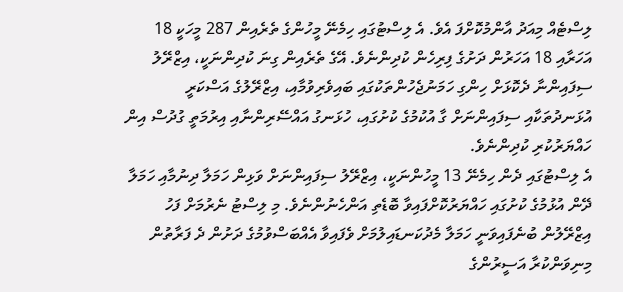ލިސްޓެއް މިއަދު އާންމުކޮށްފަ އެވެ. އެ ލިސްޓުގައި ހިމެނޭ މީހުންގެ ތެރެއިން 287 މީހަކީ 18 އަހަރާއި 18 އަހަރުން ދަށުގެ ފިރިހެން ކުދިންނެވެ. އޭގެ ތެރެއިން ގިނަ ކުދިންނަކީ، އިޒްރޭލު ސިފައިންނާ ދެކޮޅަށް ހިންގި ހަމަނުޖެހުންތަކުގައި ބައިވެރިވުމާއި، އިޒްރޭލުގެ އަސްކަރީ އުޅަނދުތަކާއި ސިފައިންނަށް ގާ އުކުމުގެ ކުށުގައި، ހުޅަނގު އައްސޭރިންނާއި އިރުމަތީ ގުދުސް އިން ހައްޔަރުކުރި ކުދިންނެވެ.
އެ ލިސްޓުގައި ދެން ހިމެނޭ 13 މީހުންނަކީ، އިޒްރޭލު ސިފައިންނަށް ވަޅިން ހަމަލާ ދިނުމާއި ހަމަލާ ދޭން އުޅުމުގެ ކުށުގައި ހައްޔަރުކޮށްފައިވާ ބޮޑެތި އަންހެނުންނެވެ. މި ލިސްޓު ނެރުމަށް ފަހު އިޒްރޭލުން ބުނެފައިވަނީ ހަމަލާ މެދުކަނޑައިލުމަށް ވެފައިވާ އެއްބަސްވުމުގެ ދަށުން ދެ ފަރާތުން މިނިވަންކުރާ އަސީރުންގެ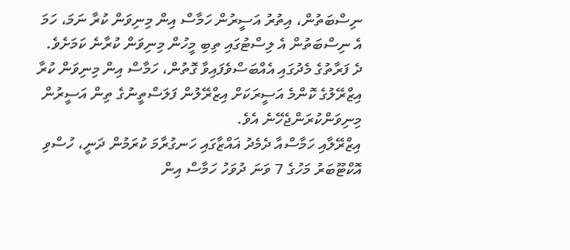ނިސްބަތުން، އިތުރު އަސީރުން ހަމާސް އިން މިނިވަން ކުރާ ނަމަ، ހަމަ އެ ނިސްބަތުން އެ ލިސްޓުގައި ތިބި މީހުން މިނިވަން ކުރާނެ ކަމަށެވެ.
ދެ ފަރާތުގެ މެދުގައި އެއްބަސްވެފައިވާ ގޮތުން، ހަމާސް އިން މިނިވަން ކުރާ އިޒްރޭލުގެ ކޮންމެ އަސީރަކަށް އިޒްރޭލުން ފަލަސްތީނުގެ ތިން އަސީރުން މިނިވަންކުރަންޖެހޭނެ އެވެ.
އިޒްރޭލާއި ހަމާސްއާ ދެމެދު ޣައްޒާގައި ހަނގުރާމަ ކުރަމުން ދަނީ، ހުސްވި އޮކްޓޫބަރު މަހުގެ 7 ވަނަ ދުވަހު ހަމާސް އިން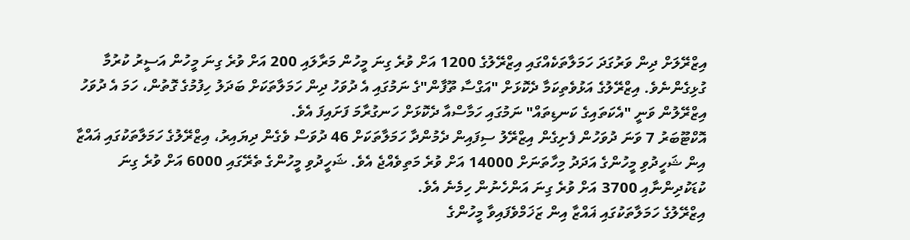އިޒްރޭލަށް ދިން ވަރުގަދަ ހަމަލާތަކެއްގައި އިޒްރޭލުގެ 1200 އަށް ވުރެ ގިނަ މީހުން މަރާލައި 200 އަށް ވުރެ ގިނަ މީހުން އަސީރު ކުރުމާ ގުޅިގެންނެވެ. އިޒްރޭލުގެ އަޅުވެތިކަމާ ދެކޮޅަށް "އަގްސާ ތޫފާން"ގެ ނަމުގައި އެ ދުވަހު ދިން ހަމަލާތަކަށް ބަދަލު ހިފުމުގެ ގޮތުން، ހަމަ އެ ދުވަހު އިޒްރޭލުން ވަނީ "އެކަތައިގެ ކަނޑިތައް" ނަމުގައި ހަމާސްއާ ދެކޮޅަށް ހަނގުރާމަ ފަށައިފަ އެވެ.
އޮކްޓޫބަރު 7 ވަނަ ދުވަހުން ފެށިގެން އިޒްރޭލު ސިފައިން ދެމުންދާ ހަމަލާތަކަށް 46 ދުވަސް ވެގެން ދިޔައިރު، އިޒްރޭލުގެ ހަމަލާތަކުގައި ޣައްޒާ އިން ޝަހީދުވި މީހުންގެ އަދަދު މިހާތަނަށް 14000 އަށް ވުރެ މަތިވެއްޖެ އެވެ. ޝަހީދުވި މީހުންގެ ތެރޭގައި 6000 އަށް ވުރެ ގިނަ ކުޑަކުދިންނާއި 3700 އަށް ވުރެ ގިނަ އަންހެނުން ހިމެނެ އެވެ.
އިޒްރޭލުގެ ހަމަލާތަކުގައި ޣައްޒާ އިން ޒަޚަމްވެފައިވާ މީހުންގެ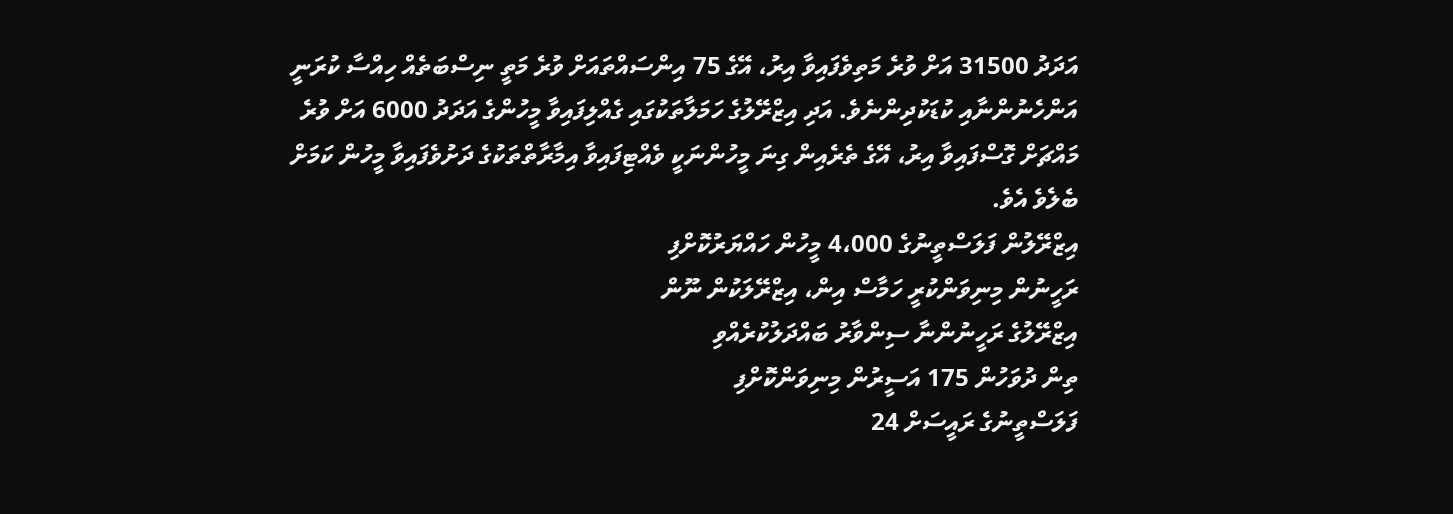އަދަދު 31500 އަށް ވުރެ މަތިވެފައިވާ އިރު، އޭގެ 75 އިންސައްތައަށް ވުރެ މަތީ ނިސްބަތެއް ހިއްސާ ކުރަނީ އަންހެނުންނާއި ކުޑަކުދިންނެވެ. އަދި އިޒްރޭލުގެ ހަމަލާތަކުގައި ގެއްލިފައިވާ މީހުންގެ އަދަދު 6000 އަށް ވުރެ މައްޗަށް ގޮސްފައިވާ އިރު، އޭގެ ތެރެއިން ގިނަ މީހުންނަކީ ވެއްޓިފައިވާ އިމާރާތްތަކުގެ ދަށުވެފައިވާ މީހުން ކަމަށް ބެލެވެ އެވެ.
އިޒްރޭލުން ފަލަސްތީނުގެ 4،000 މީހުން ހައްޔަރުކޮށްފި
ރަހީނުން މިނިވަންކުރީ ހަމާސް އިން، އިޒްރޭލަކުން ނޫން
އިޒްރޭލުގެ ރަހީނުންނާ ސިންވާރު ބައްދަލުކުރެއްވި
ތިން ދުވަހުން 175 އަސީރުން މިނިވަންކޮށްފި
ފަލަސްތީނުގެ ރައީސަށް 24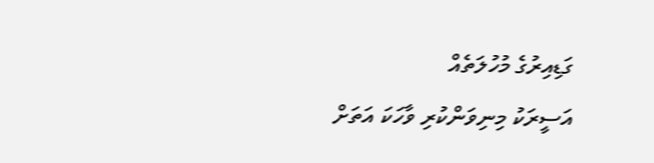ގަޑިއިރުގެ މުހުލަތެއް
އަސީރަކު މިނިވަންކުރި ވާހަކަ އަތަށް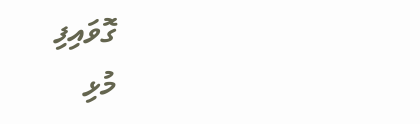ގޮވައިފި
މުޅި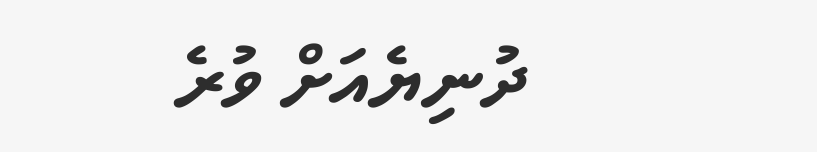ދުނިޔެއަށް ވުރެ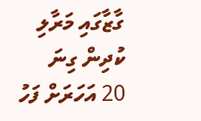ގާޒާގައި މަރާލި ކުދިން ގިނަ
20 އަހަރަށް ފަހު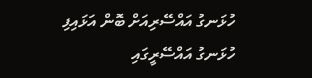ހުޅަނގު އައްސޭރިއަށް ބޮން އަޅައިފި
ހުޅަނގު އައްސޭރީގައި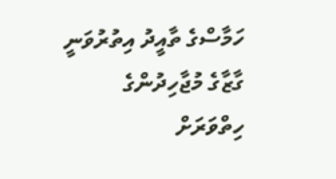ހަމާސްގެ ތާއީދު އިތުރުވަނީ
ގާޒާގެ މުޖާހިދުންގެ ހިތްވަރަށް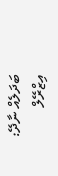ބަދަލެއް ނާދޭ: އިޒްރޭލް